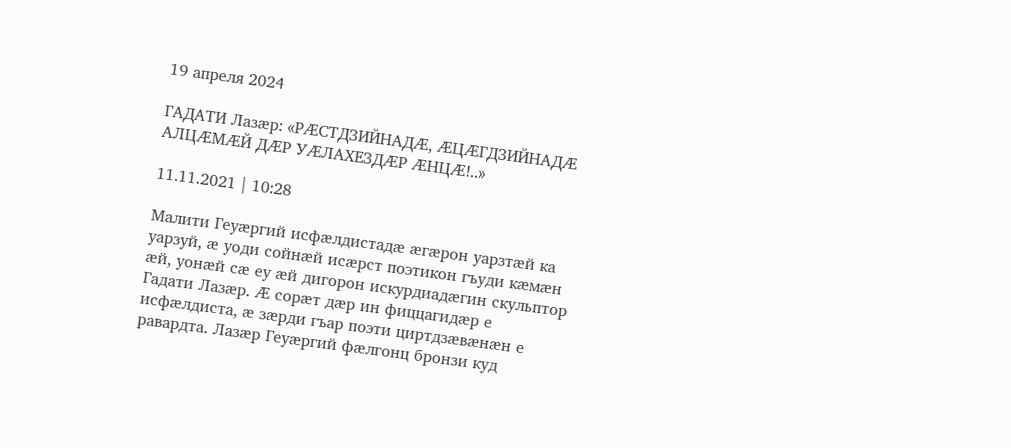19 апреля 2024

ГАДАТИ Лазӕр: «РӔСТДЗИЙНАДӔ, ӔЦӔГДЗИЙНАДӔ АЛЦӔМӔЙ ДӔР УӔЛАХЕЗДӔР ӔНЦӔ!..»

11.11.2021 | 10:28

Малити Геуӕргий исфӕлдистадӕ ӕгӕрон уарзтӕй ка уарзуй, ӕ уоди сойнӕй исӕрст поэтикон гъуди кӕмӕн ӕй, уонӕй сӕ еу ӕй дигорон искурдиадӕгин скульптор Гадати Лазӕр. Ӕ сорӕт дӕр ин фиццагидӕр е исфӕлдиста, ӕ зӕрди гъар поэти циртдзӕвӕнӕн е равардта. Лазӕр Геуӕргий фӕлгонц бронзи куд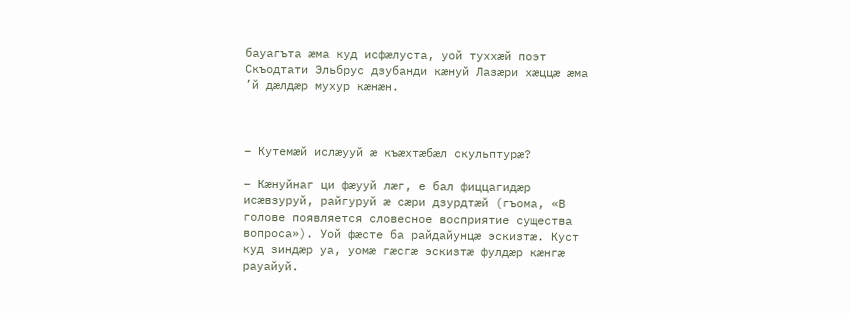бауагъта ӕма куд исфӕлуста, уой туххӕй поэт Скъодтати Эльбрус дзубанди кӕнуй Лазӕри хӕццӕ ӕма ’й дӕлдӕр мухур кӕнӕн.



– Кутемӕй ислӕууй ӕ къӕхтӕбӕл скульптурӕ?

– Кӕнуйнаг ци фӕууй лӕг, е бал фиццагидӕр исӕвзуруй, райгуруй ӕ сӕри дзурдтӕй (гъома, «В голове появляется словесное восприятие существа вопроса»). Уой фӕсте ба райдайунцӕ эскизтӕ. Куст куд зиндӕр уа, уомӕ гӕсгӕ эскизтӕ фулдӕр кӕнгӕ рауайуй.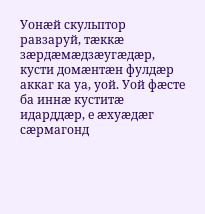Уонӕй скульптор равзаруй, тӕккӕ зӕрдӕмӕдзӕугӕдӕр, кусти домӕнтӕн фулдӕр аккаг ка уа, уой. Уой фӕсте ба иннӕ куститӕ идарддӕр, е ӕхуӕдӕг сӕрмагонд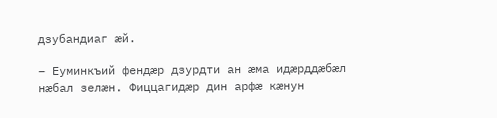дзубандиаг ӕй.

– Еуминкъий фендӕр дзурдти ан ӕма идӕрддӕбӕл нӕбал зелӕн. Фиццагидӕр дин арфӕ кӕнун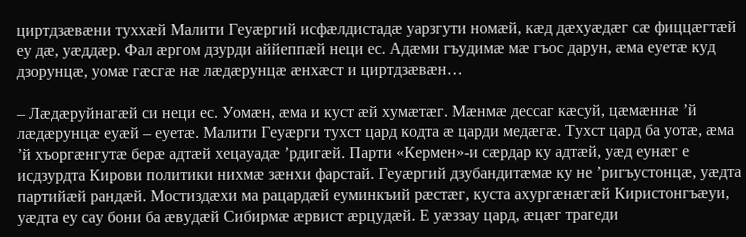циртдзӕвӕни туххӕй Малити Геуӕргий исфӕлдистадӕ уарзгути номӕй, кӕд дӕхуӕдӕг сӕ фиццӕгтӕй еу дӕ, уӕддӕр. Фал ӕргом дзурди аййеппӕй неци ес. Адӕми гъудимӕ мӕ гъос дарун, ӕма еуетӕ куд дзорунцӕ, уомӕ гӕсгӕ нӕ лӕдӕрунцӕ ӕнхӕст и циртдзӕвӕн…

– Лӕдӕруйнагӕй си неци ес. Уомӕн, ӕма и куст ӕй хумӕтӕг. Мӕнмӕ дессаг кӕсуй, цӕмӕннӕ ’й лӕдӕрунцӕ еуӕй – еуетӕ. Малити Геуӕрги тухст цард кодта ӕ царди медӕгӕ. Тухст цард ба уотӕ, ӕма ’й хъоргӕнгутӕ берӕ адтӕй хецауадӕ ’рдигӕй. Парти «Кермен»-и сӕрдар ку адтӕй, уӕд еунӕг е исдзурдта Кирови политики нихмӕ зӕнхи фарстай. Геуӕргий дзубандитӕмӕ ку не ’ригъустонцӕ, уӕдта партийӕй рандӕй. Мостиздӕхи ма рацардӕй еуминкъий рӕстӕг, куста ахургӕнӕгӕй Киристонгъӕуи, уӕдта еу сау бони ба ӕвудӕй Сибирмӕ ӕрвист ӕрцудӕй. Е уӕззау цард, ӕцӕг трагеди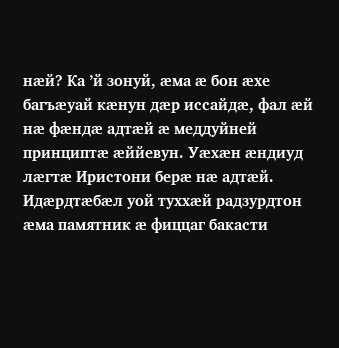нӕй? Ка ’й зонуй, ӕма ӕ бон ӕхе багъӕуай кӕнун дӕр иссайдӕ, фал ӕй нӕ фӕндӕ адтӕй ӕ меддуйней принциптӕ ӕййевун. Уӕхӕн ӕндиуд лӕгтӕ Иристони берӕ нӕ адтӕй. Идӕрдтӕбӕл уой туххӕй радзурдтон ӕма памятник ӕ фиццаг бакасти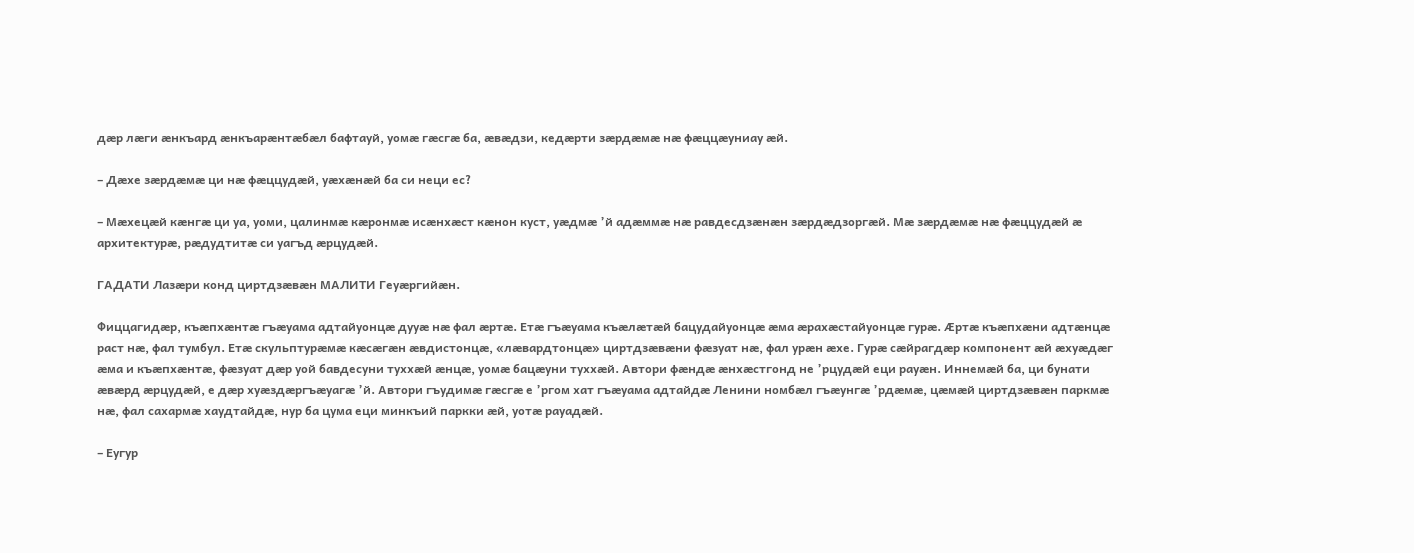дӕр лӕги ӕнкъард ӕнкъарӕнтӕбӕл бафтауй, уомӕ гӕсгӕ ба, ӕвӕдзи, кедӕрти зӕрдӕмӕ нӕ фӕццӕуниау ӕй.

– Дӕхе зӕрдӕмӕ ци нӕ фӕццудӕй, уӕхӕнӕй ба си неци ес?

– Мӕхецӕй кӕнгӕ ци уа, уоми, цалинмӕ кӕронмӕ исӕнхӕст кӕнон куст, уӕдмӕ ’й адӕммӕ нӕ равдесдзӕнӕн зӕрдӕдзоргӕй. Мӕ зӕрдӕмӕ нӕ фӕццудӕй ӕ архитектурӕ, рӕдудтитӕ си уагъд ӕрцудӕй.

ГАДАТИ Лазæри конд циртдзæвæн МАЛИТИ Геуæргийæн.

Фиццагидӕр, къӕпхӕнтӕ гъӕуама адтайуонцӕ дууӕ нӕ фал ӕртӕ. Етӕ гъӕуама къӕлӕтӕй бацудайуонцӕ ӕма ӕрахӕстайуонцӕ гурӕ. Ӕртӕ къӕпхӕни адтӕнцӕ раст нӕ, фал тумбул. Етӕ скульптурӕмӕ кӕсӕгӕн ӕвдистонцӕ, «лӕвардтонцӕ» циртдзӕвӕни фӕзуат нӕ, фал урӕн ӕхе. Гурӕ сӕйрагдӕр компонент ӕй ӕхуӕдӕг ӕма и къӕпхӕнтӕ, фӕзуат дӕр уой бавдесуни туххӕй ӕнцӕ, уомӕ бацӕуни туххӕй. Автори фӕндӕ ӕнхӕстгонд не ’рцудӕй еци рауӕн. Иннемӕй ба, ци бунати ӕвӕрд ӕрцудӕй, е дӕр хуӕздӕргъӕуагӕ ’й. Автори гъудимӕ гӕсгӕ е ’ргом хат гъӕуама адтайдӕ Ленини номбӕл гъӕунгӕ ’рдӕмӕ, цӕмӕй циртдзӕвӕн паркмӕ нӕ, фал сахармӕ хаудтайдӕ, нур ба цума еци минкъий паркки ӕй, уотӕ рауадӕй.

– Еугур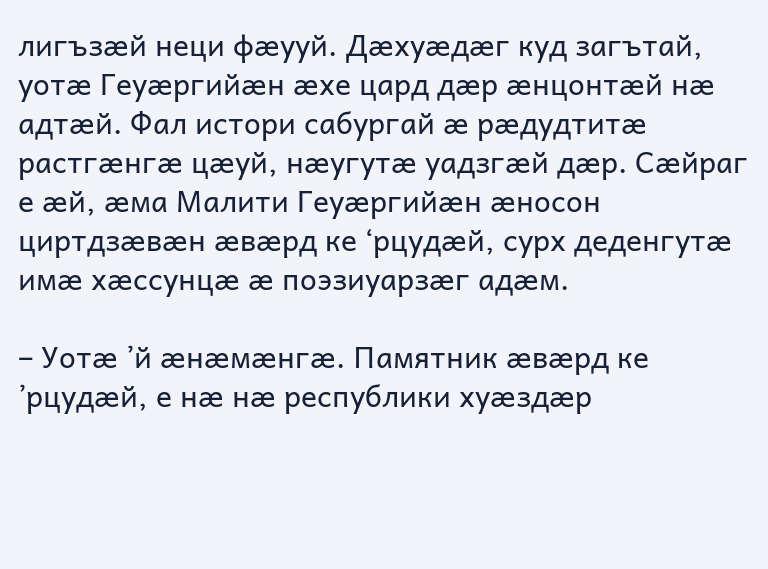лигъзӕй неци фӕууй. Дӕхуӕдӕг куд загътай, уотӕ Геуӕргийӕн ӕхе цард дӕр ӕнцонтӕй нӕ адтӕй. Фал истори сабургай ӕ рӕдудтитӕ растгӕнгӕ цӕуй, нӕугутӕ уадзгӕй дӕр. Сӕйраг е ӕй, ӕма Малити Геуӕргийӕн ӕносон циртдзӕвӕн ӕвӕрд ке ‘рцудӕй, сурх деденгутӕ имӕ хӕссунцӕ ӕ поэзиуарзӕг адӕм.

– Уотӕ ’й ӕнӕмӕнгӕ. Памятник ӕвӕрд ке ’рцудӕй, е нӕ нӕ республики хуӕздӕр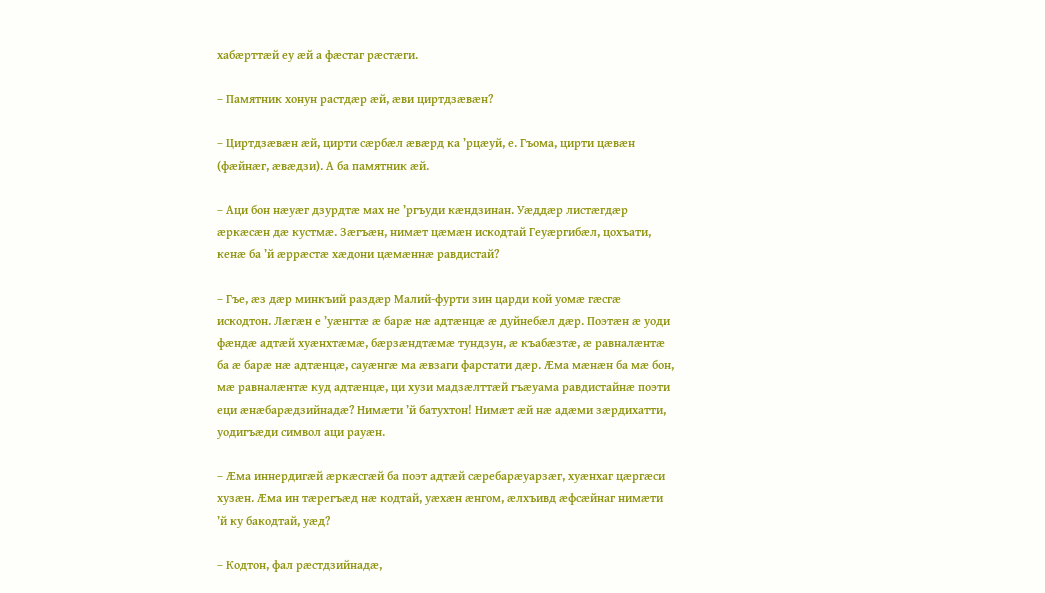хабӕрттӕй еу ӕй а фӕстаг рӕстӕги.

– Памятник хонун растдӕр ӕй, ӕви циртдзӕвӕн?

– Циртдзӕвӕн ӕй, цирти сӕрбӕл ӕвӕрд ка ’рцӕуй, е. Гъома, цирти цӕвӕн (фӕйнӕг, ӕвӕдзи). А ба памятник ӕй.

– Аци бон нӕуӕг дзурдтӕ мах не ’ргъуди кӕндзинан. Уӕддӕр листӕгдӕр ӕркӕсӕн дӕ кустмӕ. Зӕгъӕн, нимӕт цӕмӕн искодтай Геуӕргибӕл, цохъати, кенӕ ба ’й ӕррӕстӕ хӕдони цӕмӕннӕ равдистай?

– Гъе, ӕз дӕр минкъий раздӕр Малий-фурти зин царди кой уомӕ гӕсгӕ искодтон. Лӕгӕн е ’уӕнгтӕ ӕ барӕ нӕ адтӕнцӕ ӕ дуйнебӕл дӕр. Поэтӕн ӕ уоди фӕндӕ адтӕй хуӕнхтӕмӕ, бӕрзӕндтӕмӕ тундзун, ӕ къабӕзтӕ, ӕ равналӕнтӕ ба ӕ барӕ нӕ адтӕнцӕ, сауӕнгӕ ма ӕвзаги фарстати дӕр. Ӕма мӕнӕн ба мӕ бон, мӕ равналӕнтӕ куд адтӕнцӕ, ци хузи мадзӕлттӕй гъӕуама равдистайнӕ поэти еци ӕнӕбарӕдзийнадӕ? Нимӕти ’й батухтон! Нимӕт ӕй нӕ адӕми зӕрдихатти, уодигъӕди символ аци рауӕн.

– Ӕма иннердигӕй ӕркӕсгӕй ба поэт адтӕй сӕребарӕуарзӕг, хуӕнхаг цӕргӕси хузӕн. Ӕма ин тӕрегъӕд нӕ кодтай, уӕхӕн ӕнгом, ӕлхъивд ӕфсӕйнаг нимӕти ’й ку бакодтай, уӕд?

– Кодтон, фал рӕстдзийнадӕ,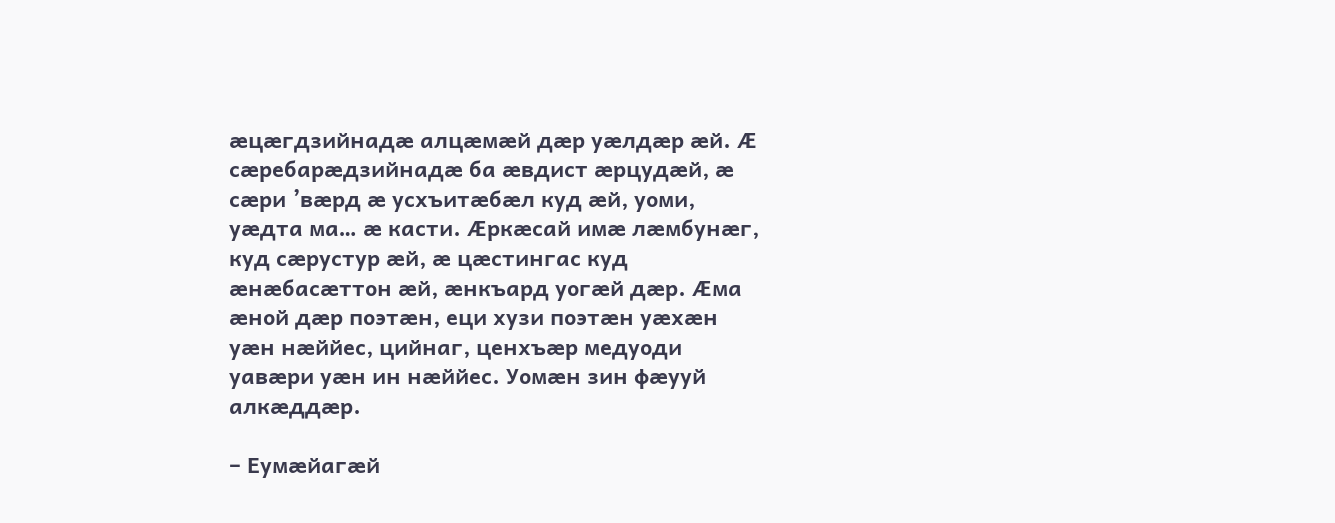ӕцӕгдзийнадӕ алцӕмӕй дӕр уӕлдӕр ӕй. Ӕ сӕребарӕдзийнадӕ ба ӕвдист ӕрцудӕй, ӕ сӕри ’вӕрд ӕ усхъитӕбӕл куд ӕй, уоми, уӕдта ма… ӕ касти. Ӕркӕсай имӕ лӕмбунӕг, куд сӕрустур ӕй, ӕ цӕстингас куд ӕнӕбасӕттон ӕй, ӕнкъард уогӕй дӕр. Ӕма ӕной дӕр поэтӕн, еци хузи поэтӕн уӕхӕн уӕн нӕййес, цийнаг, ценхъӕр медуоди уавӕри уӕн ин нӕййес. Уомӕн зин фӕууй алкӕддӕр.

– Еумӕйагӕй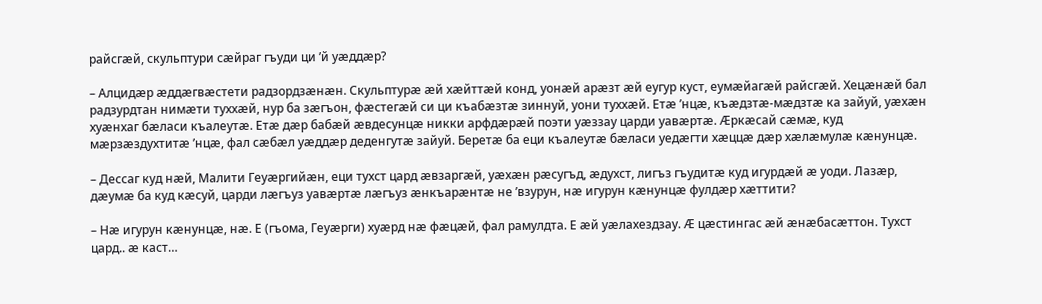райсгӕй, скульптури сӕйраг гъуди ци ’й уӕддӕр?

– Алцидӕр ӕддӕгвӕстети радзордзӕнӕн. Скульптурӕ ӕй хӕйттӕй конд, уонӕй арӕзт ӕй еугур куст, еумӕйагӕй райсгӕй. Хецӕнӕй бал радзурдтан нимӕти туххӕй, нур ба зӕгъон, фӕстегӕй си ци къабӕзтӕ зиннуй, уони туххӕй. Етӕ ’нцӕ, къӕдзтӕ-мӕдзтӕ ка зайуй, уӕхӕн хуӕнхаг бӕласи къалеутӕ. Етӕ дӕр бабӕй ӕвдесунцӕ никки арфдӕрӕй поэти уӕззау царди уавӕртӕ. Ӕркӕсай сӕмӕ, куд мӕрзӕздухтитӕ ’нцӕ, фал сӕбӕл уӕддӕр деденгутӕ зайуй. Беретӕ ба еци къалеутӕ бӕласи уедӕгти хӕццӕ дӕр хӕлӕмулӕ кӕнунцӕ.

– Дессаг куд нӕй, Малити Геуӕргийӕн, еци тухст цард ӕвзаргӕй, уӕхӕн рӕсугъд, ӕдухст, лигъз гъудитӕ куд игурдӕй ӕ уоди. Лазӕр, дӕумӕ ба куд кӕсуй, царди лӕгъуз уавӕртӕ лӕгъуз ӕнкъарӕнтӕ не ’взурун, нӕ игурун кӕнунцӕ фулдӕр хӕттити?

– Нӕ игурун кӕнунцӕ, нӕ. Е (гъома, Геуӕрги) хуӕрд нӕ фӕцӕй, фал рамулдта. Е ӕй уӕлахездзау. Ӕ цӕстингас ӕй ӕнӕбасӕттон. Тухст цард.. ӕ каст…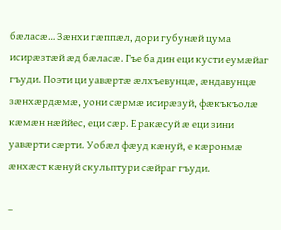бӕласӕ… Зӕнхи гӕппӕл, дори губунӕй цума исирӕзтӕй ӕд бӕласӕ. Гъе ба дин еци кусти еумӕйаг гъуди. Поэти ци уавӕртӕ ӕлхъевунцӕ, ӕндавунцӕ зӕнхӕрдӕмӕ, уони сӕрмӕ исирӕзуй, фӕкъкъолӕ кӕмӕн нӕййес, еци сӕр. Е ракӕсуй ӕ еци зини уавӕрти сӕрти. Уобӕл фӕуд кӕнуй, е кӕронмӕ ӕнхӕст кӕнуй скульптури сӕйраг гъуди.

–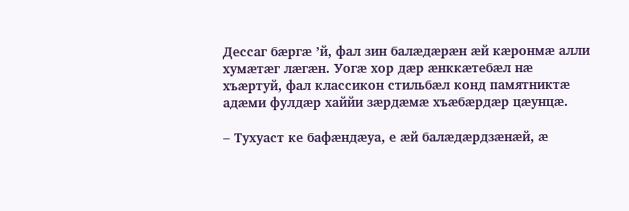Дессаг бӕргӕ ’й, фал зин балӕдӕрӕн ӕй кӕронмӕ алли хумӕтӕг лӕгӕн. Уогӕ хор дӕр ӕнккӕтебӕл нӕ хъӕртуй, фал классикон стильбӕл конд памятниктӕ адӕми фулдӕр хаййи зӕрдӕмӕ хъӕбӕрдӕр цӕунцӕ.

– Тухуаст ке бафӕндӕуа, е ӕй балӕдӕрдзӕнӕй, ӕ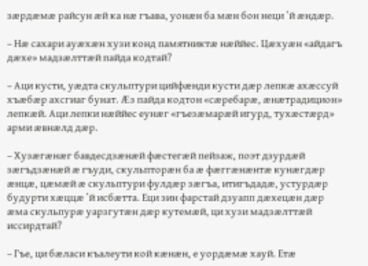зӕрдӕмӕ райсун ӕй ка нӕ гъава, уонӕн ба мӕн бон неци ’й ӕндӕр.

– Нӕ сахари ауӕхӕн хузи конд памятниктӕ нӕййес. Цӕхуӕн «айдагъ дӕхе» мадзӕлттӕй пайда кодтай?

– Аци кусти, уӕдта скульптури цийфӕнди кусти дӕр лепкӕ ахӕссуй хъӕбӕр ахсгиаг бунат. Ӕз пайда кодтон «сӕребарӕ, ӕнӕтрадицион» лепкӕй. Аци лепки нӕййес еунӕг «гъезӕмарӕй игурд, тухӕстӕрд» арми ӕвнӕлд дӕр.

– Хузӕгӕнӕг бавдесдзӕнӕй фӕстегӕй пейзаж, поэт дзурдӕй зӕгъдзӕнӕй ӕ гъуди, скульпторӕн ба ӕ фӕггӕнӕнтӕ кунӕгдӕр ӕнцӕ, цӕмӕй ӕ скульптури фулдӕр зӕгъа, итигъдадӕ, устурдӕр будурти хӕццӕ ’й исбӕтта. Еци зин фарстай дзуапп дӕхецӕн дӕр ӕма скульпурӕ уарзгутӕн дӕр кутемӕй, ци хузи мадзӕлттӕй иссирдтай?

– Гъе, ци бӕласи къалеути кой кӕнӕн, е уордӕмӕ хауй. Етӕ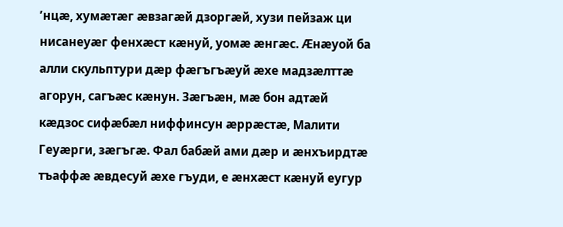’нцӕ, хумӕтӕг ӕвзагӕй дзоргӕй, хузи пейзаж ци нисанеуӕг фенхӕст кӕнуй, уомӕ ӕнгӕс. Ӕнӕуой ба алли скульптури дӕр фӕгъгъӕуй ӕхе мадзӕлттӕ агорун, сагъӕс кӕнун. Зӕгъӕн, мӕ бон адтӕй кӕдзос сифӕбӕл ниффинсун ӕррӕстӕ, Малити Геуӕрги, зӕгъгӕ. Фал бабӕй ами дӕр и ӕнхъирдтӕ тъаффӕ ӕвдесуй ӕхе гъуди, е ӕнхӕст кӕнуй еугур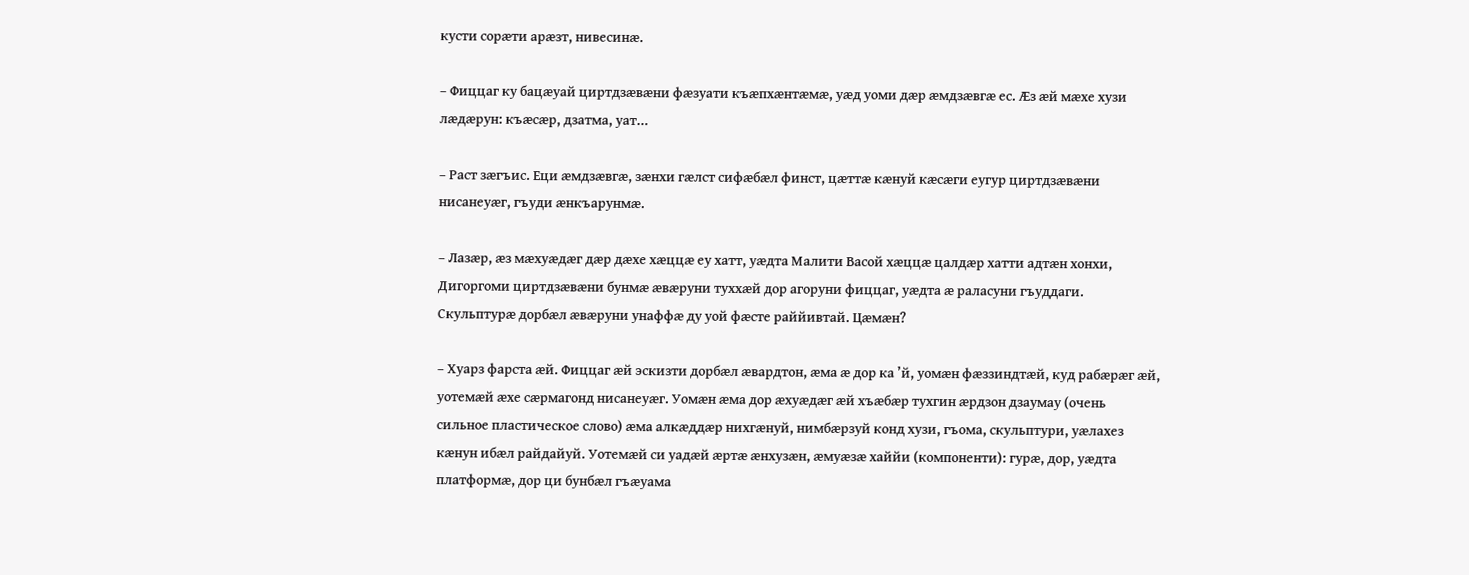кусти сорӕти арӕзт, нивесинӕ.

– Фиццаг ку бацӕуай циртдзӕвӕни фӕзуати къӕпхӕнтӕмӕ, уӕд уоми дӕр ӕмдзӕвгӕ ес. Ӕз ӕй мӕхе хузи лӕдӕрун: къӕсӕр, дзатма, уат…

– Раст зӕгъис. Еци ӕмдзӕвгӕ, зӕнхи гӕлст сифӕбӕл финст, цӕттӕ кӕнуй кӕсӕги еугур циртдзӕвӕни нисанеуӕг, гъуди ӕнкъарунмӕ.

– Лазӕр, ӕз мӕхуӕдӕг дӕр дӕхе хӕццӕ еу хатт, уӕдта Малити Васой хӕццӕ цалдӕр хатти адтӕн хонхи, Дигоргоми циртдзӕвӕни бунмӕ ӕвӕруни туххӕй дор агоруни фиццаг, уӕдта ӕ раласуни гъуддаги. Скульптурӕ дорбӕл ӕвӕруни унаффӕ ду уой фӕсте раййивтай. Цӕмӕн?

– Хуарз фарста ӕй. Фиццаг ӕй эскизти дорбӕл ӕвардтон, ӕма ӕ дор ка ’й, уомӕн фӕззиндтӕй, куд рабӕрӕг ӕй, уотемӕй ӕхе сӕрмагонд нисанеуӕг. Уомӕн ӕма дор ӕхуӕдӕг ӕй хъӕбӕр тухгин ӕрдзон дзаумау (очень сильное пластическое слово) ӕма алкӕддӕр нихгӕнуй, нимбӕрзуй конд хузи, гъома, скульптури, уӕлахез кӕнун ибӕл райдайуй. Уотемӕй си уадӕй ӕртӕ ӕнхузӕн, ӕмуӕзӕ хаййи (компоненти): гурӕ, дор, уӕдта платформӕ, дор ци бунбӕл гъӕуама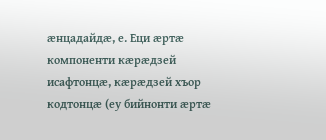ӕнцадайдӕ, е. Еци ӕртӕ компоненти кӕрӕдзей исафтонцӕ, кӕрӕдзей хъор кодтонцӕ (еу бийнонти ӕртӕ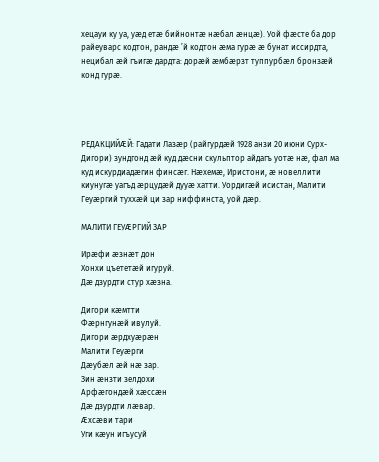хецауи ку уа, уӕд етӕ бийнонтӕ нӕбал ӕнцӕ). Уой фӕсте ба дор райеуварс кодтон, рандӕ ’й кодтон ӕма гурӕ ӕ бунат иссирдта, нецибал ӕй гъигӕ дардта: дорӕй ӕмбӕрзт туппурбӕл бронзӕй конд гурӕ.




РЕДАКЦИЙӔЙ: Гадати Лазӕр (райгурдӕй 1928 анзи 20 июни Сурх-Дигори) зундгонд ӕй куд дӕсни скульптор айдагъ уотӕ нӕ, фал ма куд искурдиадӕгин финсӕг. Нӕхемӕ, Иристони, ӕ новеллити киунугӕ уагъд ӕрцудӕй дууӕ хатти. Уордигӕй исистан, Малити Геуӕргий туххӕй ци зар ниффинста, уой дӕр.

МАЛИТИ ГЕУӔРГИЙ ЗАР

Ирӕфи ӕзнӕт дон
Хонхи цъететӕй игуруй.
Дӕ дзурдти стур хӕзна.

Дигори кӕмтти
Фӕрнгунӕй ивулуй.
Дигори ӕрдхуӕрӕн
Малити Геуӕрги
Дӕубӕл ӕй нӕ зар.
Зин ӕнзти зелдохи
Арфӕгондӕй хӕссӕн
Дӕ дзурдти лӕвар.
Ӕхсӕви тари
Уги кӕун игъусуй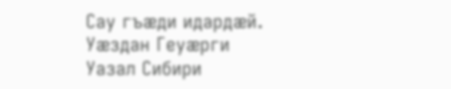Сау гъӕди идардӕй.
Уӕздан Геуӕрги
Уазал Сибири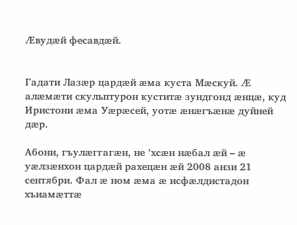Ӕвудӕй фесавдӕй.


Гадати Лазӕр цардӕй ӕма куста Мӕскуй. Ӕ алӕмӕти скульптурон куститӕ зундгонд ӕнцӕ, куд Иристони ӕма Уӕрӕсей, уотӕ ӕнӕгъӕнӕ дуйней дӕр.

Абони, гъулӕггагӕн, не ’хсӕн нӕбал ӕй – ӕ уӕлзӕнхон цардӕй рахецӕн ӕй 2008 анзи 21 сентябри. Фал ӕ ном ӕма ӕ исфӕлдистадон хъиамӕттӕ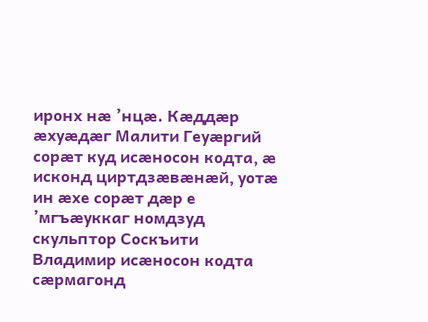иронх нӕ ’нцӕ. Кӕддӕр ӕхуӕдӕг Малити Геуӕргий сорӕт куд исӕносон кодта, ӕ исконд циртдзӕвӕнӕй, уотӕ ин ӕхе сорӕт дӕр е ’мгъӕуккаг номдзуд скульптор Соскъити Владимир исӕносон кодта сӕрмагонд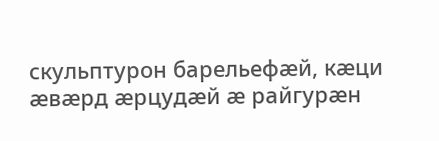скульптурон барельефӕй, кӕци ӕвӕрд ӕрцудӕй ӕ райгурӕн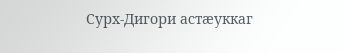Сурх-Дигори астӕуккаг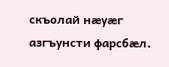скъолай нӕуӕг азгъунсти фарсбӕл.